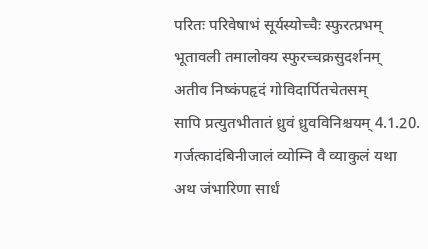परितः परिवेषाभं सूर्यस्योच्चैः स्फुरत्प्रभम्
भूतावली तमालोक्य स्फुरच्चक्रसुदर्शनम्
अतीव निष्कंपहृदं गोविदार्पितचेतसम्
सापि प्रत्युतभीतातं ध्रुवं ध्रुवविनिश्चयम् 4.1.20.
गर्जत्कादंबिनीजालं व्योम्नि वै व्याकुलं यथा
अथ जंभारिणा सार्धं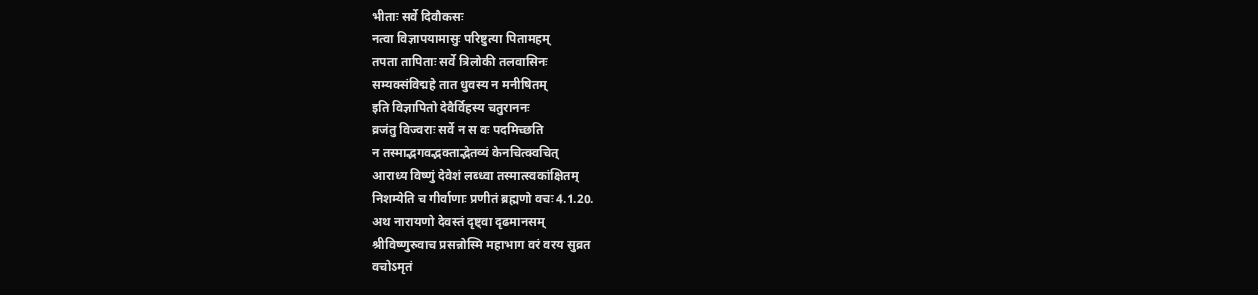भीताः सर्वे दिवौकसः
नत्वा विज्ञापयामासुः परिष्टुत्या पितामहम्
तपता तापिताः सर्वे त्रिलोकी तलवासिनः
सम्यक्संविद्महे तात धुवस्य न मनीषितम्
इति विज्ञापितो देवैर्विहस्य चतुराननः
व्रजंतु विज्वराः सर्वे न स वः पदमिच्छति
न तस्माद्भगवद्भक्ताद्भेतव्यं केनचित्क्वचित्
आराध्य विष्णुं देवेशं लब्ध्वा तस्मात्स्वकांक्षितम्
निशम्येति च गीर्वाणाः प्रणीतं ब्रह्मणो वचः 4.1.20.
अथ नारायणो देवस्तं दृष्ट्वा दृढमानसम्
श्रीविष्णुरुवाच प्रसन्नोस्मि महाभाग वरं वरय सुव्रत
वचोऽमृतं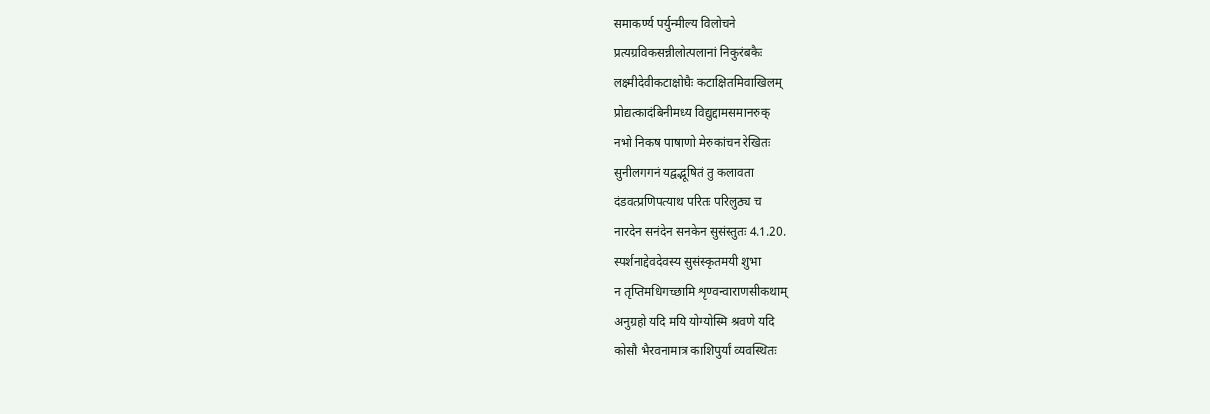समाकर्ण्य पर्युन्मील्य विलोचने
प्रत्यग्रविकसन्नीलोत्पलानां निकुरंबकैः
लक्ष्मीदेवीकटाक्षोघैः कटाक्षितमिवाखिलम्
प्रोद्यत्कादंबिनीमध्य विद्युद्दामसमानरुक्
नभो निकष पाषाणो मेरुकांचन रेखितः
सुनीलगगनं यद्वद्भूषितं तु कलावता
दंडवत्प्रणिपत्याथ परितः परिलुठ्य च
नारदेन सनंदेन सनकेन सुसंस्तुतः 4.1.20.
स्पर्शनाद्देवदेवस्य सुसंस्कृतमयी शुभा
न तृप्तिमधिगच्छामि शृण्वन्वाराणसीकथाम्
अनुग्रहो यदि मयि योग्योस्मि श्रवणे यदि
कोसौ भैरवनामात्र काशिपुर्यां व्यवस्थितः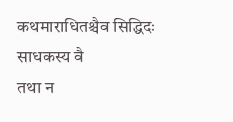कथमाराधितश्चैव सिद्धिदः साधकस्य वै
तथा न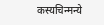कस्यचिन्मन्ये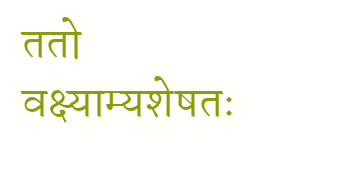ततो वक्ष्याम्यशेषतः